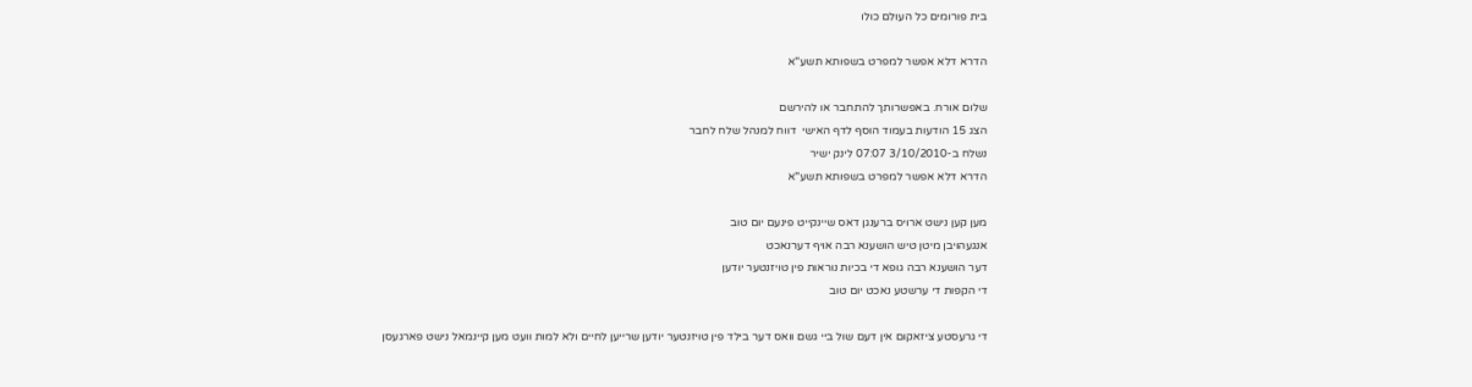בית פורומים כל העולם כולו

הדרא דלא אפשר למפרט בשפותא תשע"א

שלום אורח. באפשרותך להתחבר או להירשם
הצג 15 הודעות בעמוד הוסף לדף האישי  דווח למנהל שלח לחבר
נשלח ב-3/10/2010 07:07 לינק ישיר
הדרא דלא אפשר למפרט בשפותא תשע"א

מען קען נישט ארויס ברענגן דאס שיינקייט פינעם יום טוב
אנגעהויבן מיטן טיש הושענא רבה אויף דערנאכט
דער הושענא רבה גופא די בכיות נוראות פין טויזנטער יודען
די הקפות די ערשטע נאכט יום טוב

די גרעסטע ציזאקום אין דעם שול ביי גשם וואס דער בילד פין טויזנטער יודען שרייען לחיים ולא למות וועט מען קיינמאל נישט פארגעסן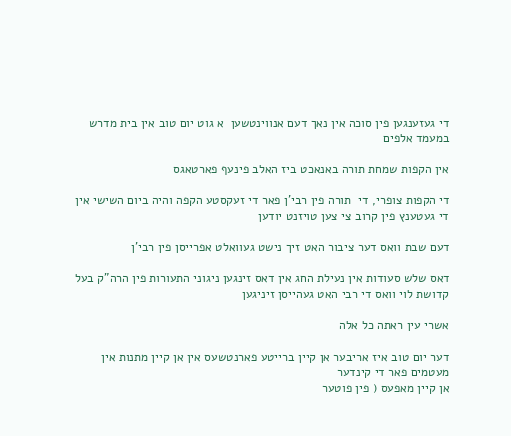די געזענגען פין סוכה אין נאך דעם אנווינטשען  א גוט יום טוב אין בית מדרש במעמד אלפים

אין הקפות שמחת תורה באנאכט ביז האלב פינעף פארטאגס

די הקפות צופרי, די  תורה פין רבי'ן פאר די זעקסטע הקפה והיה ביום השישי אין די געטענץ פין קרוב צי צען טויזנט יודען

דעם שבת וואס דער ציבור האט זיך נישט געוואלט אפרייסן פין רבי'ן

דאס שלש סעודות אין נעילת החג אין דאס זינגען ניגוני התעורות פין הרה"ק בעל קדושת לוי וואס די רבי האט געהייסן זיניגען

אשרי עין ראתה כל אלה

דער יום טוב איז אריבער אן קיין ברייטע פארנטשעס אין אן קיין מתנות אין מעטמים פאר די קינדער
אן קיין מאפעס ( פין פוטער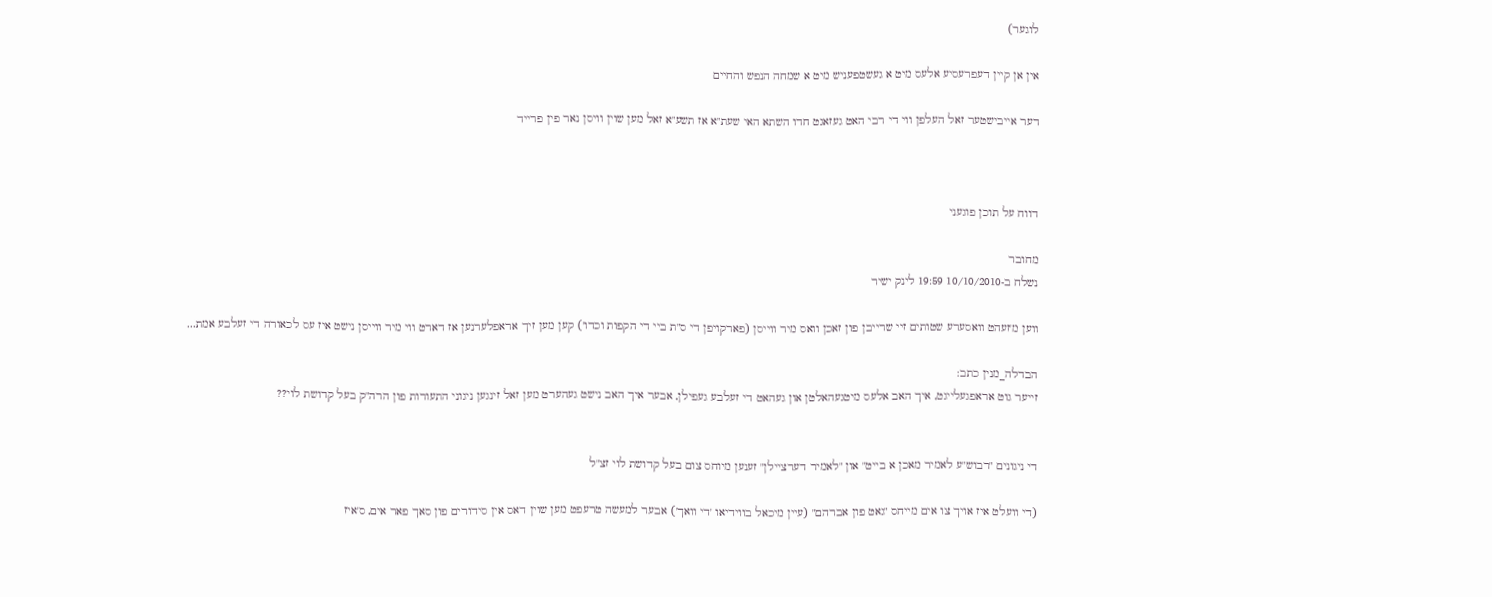לוגער)

אין אן קיין דעפרעסיע אלעס מיט א געשטפעניש מיט א שמחה הנפש והחיים

דער אייבישטער זאל העלפן ווי די רבי האט געזאגט חדו השתא האי שעת"א אז תשע"א זאל מען שוין וויסן נאר פין פרייד



דווח על תוכן פוגעני

מחובר
נשלח ב-10/10/2010 19:59 לינק ישיר

ווען מ'זעהט וואסערע שטותים זיי שרייבן פון זאכן וואס מיר ווייסן (פארקויפן די ס"ת ביי די הקפות וכדו') קען מען זיך אראפלערנען אז דארט ווי מיר ווייסן נישט איז עס לכאורה די זעלבע אמת...

הבדלה_מנין כתב:
זייער גוט אראפגעלייגט, איך האב אלעס מיטגעהאלטן און געהאט די זעלבע געפילן, אבער איך האב נישט געהערט מען זאל זינגען ניגוני התעורות פון הרה"ק בעל קדושת לוי??


די ניגונים "רבוש"ע לאמיר מאכן א בייט" און "לאמיר דערציילן" זענען מיוחס צום בעל קדושת לוי זצ"ל

(די וועלט איז אויך צו אים מייחס "גאט פון אברהם" (עיין מיכאל בווידיאו 'די וואך') אבער למעשה טרעפט מען שוין דאס אין סידורים פון סאך פאר אים, ס'איז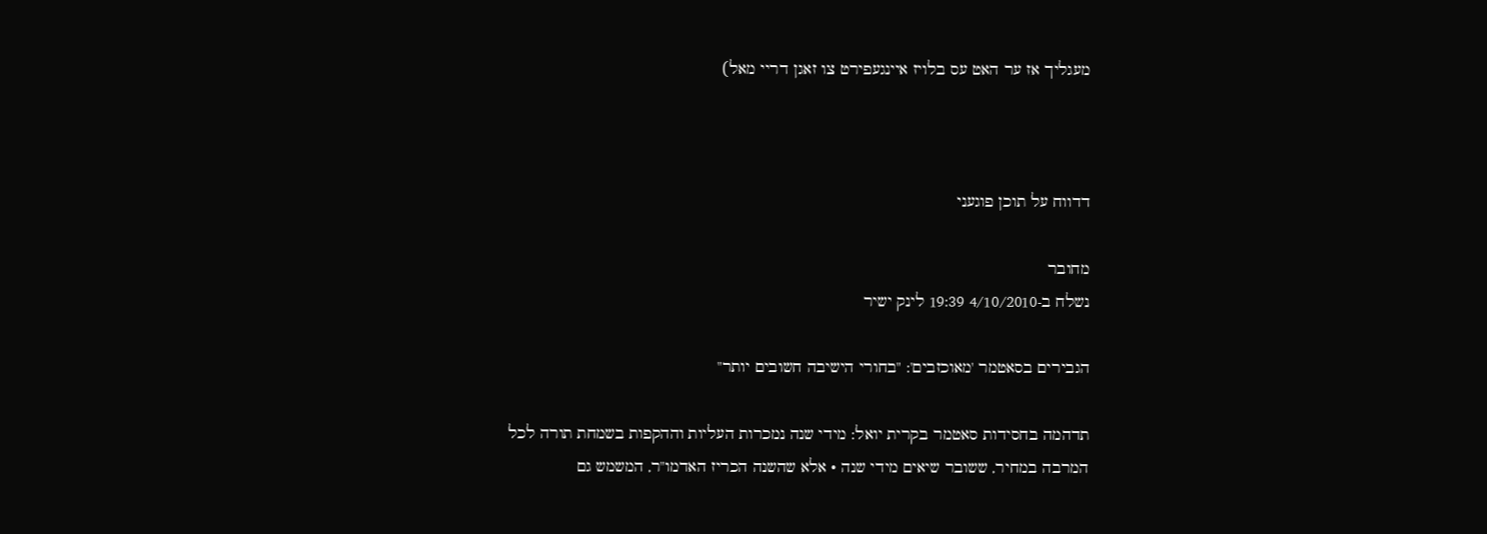מעגליך אז ער האט עס בלויז איינגעפירט צו זאגן דריי מאל)



דדווח על תוכן פוגעני

מחובר
נשלח ב-4/10/2010 19:39 לינק ישיר

הגבירים בסאטמר 'מאוכזבים': "בחורי הישיבה חשובים יותר"

תדהמה בחסידות סאטמר בקרית יואל: מידי שנה נמכרות העליות וההקפות בשמחת תורה לכל המרבה במחיר, ששובר שיאים מידי שנה • אלא שהשנה הכריז האדמו"ר, המשמש גם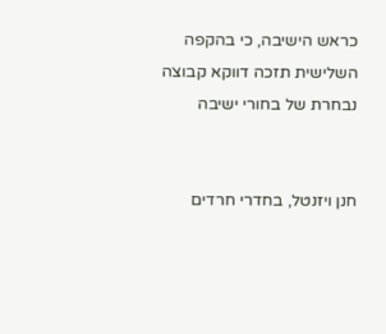כראש הישיבה, כי בהקפה השלישית תזכה דווקא קבוצה נבחרת של בחורי ישיבה


חנן ויזנטל, בחדרי חרדים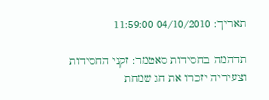תאריך: 04/10/2010 11:59:00

תדהמה בחסידות סאטמר: זקני החסידות וצעיריה יזכרו את חג שמחת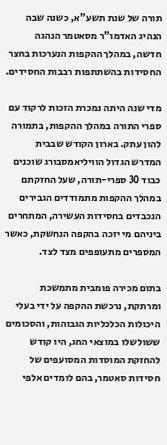תורה של שנת תשע"א, כשנה שבה הנהיג האדמו"ר מסאטמר הנהגה חדשה, במהלך ההקפות הנערכות בחצר החסידות בהשתתפות רבבות החסידים.

מדי שנה היתה נמכרת הזכות לרקוד עם ספרי התורה במהלך ההקפות, בתמורה להון עתק. בארון הקודש שבבית המדרש הגדול הוויליאמסבורג שוכנים כבוד 30 ספרי-תורה, שעל החזקתם במהלך ההקפות מתמודדים הגבירים הנכבדים בחסידות העשירה, המתחרים ביניהם מי יזכה בהקפה הנחשקת, כאשר המספרים מתעופפים מצד לצד.

בתום מכירה פומבית מתמשכת ומרתקת, נרכשת ההקפה על ידי בעלי היכולות הכלכליות הגבוהות, והסכומים ששולשלו במוצאי החג, היו קודש להחזקת המוסדות המסועפים של חסידות סאטמר, בהם לומדים אלפי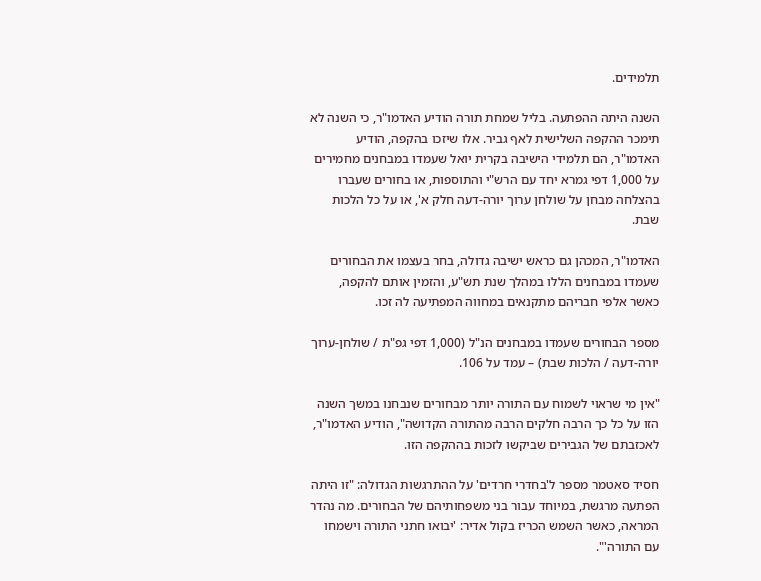תלמידים.

השנה היתה ההפתעה. בליל שמחת תורה הודיע האדמו"ר, כי השנה לא תימכר ההקפה השלישית לאף גביר. אלו שיזכו בהקפה, הודיע האדמו"ר, הם תלמידי הישיבה בקרית יואל שעמדו במבחנים מחמירים על 1,000 דפי גמרא יחד עם הרש"י והתוספות, או בחורים שעברו בהצלחה מבחן על שולחן ערוך יורה-דעה חלק א', או על כל הלכות שבת.

האדמו"ר, המכהן גם כראש ישיבה גדולה, בחר בעצמו את הבחורים שעמדו במבחנים הללו במהלך שנת תש"ע, והזמין אותם להקפה, כאשר אלפי חבריהם מתקנאים במחווה המפתיעה לה זכו.

מספר הבחורים שעמדו במבחנים הנ"ל (1,000 דפי גפ"ת / שולחן-ערוך יורה-דעה / הלכות שבת) – עמד על 106.

"אין מי שראוי לשמוח עם התורה יותר מבחורים שנבחנו במשך השנה הזו על כל כך הרבה חלקים הרבה מהתורה הקדושה", הודיע האדמו"ר, לאכזבתם של הגבירים שביקשו לזכות בההקפה הזו.

חסיד סאטמר מספר ל'בחדרי חרדים' על ההתרגשות הגדולה: "זו היתה הפתעה מרגשת, במיוחד עבור בני משפחותיהם של הבחורים. מה נהדר המראה, כאשר השמש הכריז בקול אדיר: 'יבואו חתני התורה וישמחו עם התורה'".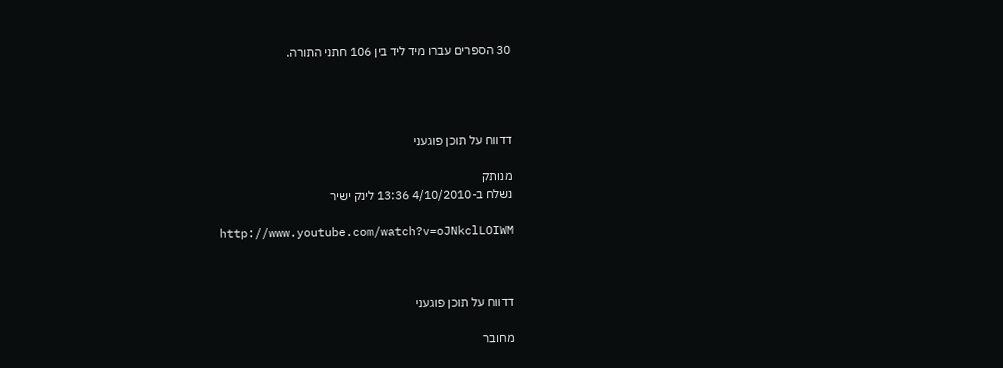30 הספרים עברו מיד ליד בין 106 חתני התורה.




דדווח על תוכן פוגעני

מנותק
נשלח ב-4/10/2010 13:36 לינק ישיר

http://www.youtube.com/watch?v=oJNkclLOIWM



דדווח על תוכן פוגעני

מחובר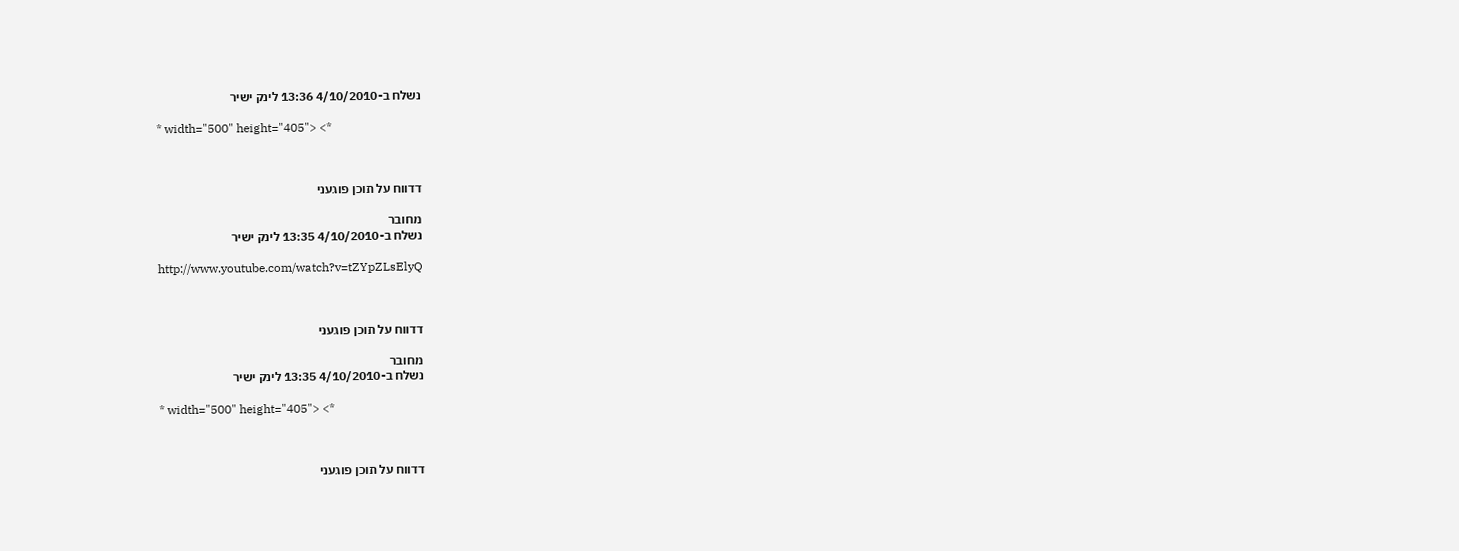נשלח ב-4/10/2010 13:36 לינק ישיר

* width="500" height="405"> <*



דדווח על תוכן פוגעני

מחובר
נשלח ב-4/10/2010 13:35 לינק ישיר

http://www.youtube.com/watch?v=tZYpZLsElyQ



דדווח על תוכן פוגעני

מחובר
נשלח ב-4/10/2010 13:35 לינק ישיר

* width="500" height="405"> <*



דדווח על תוכן פוגעני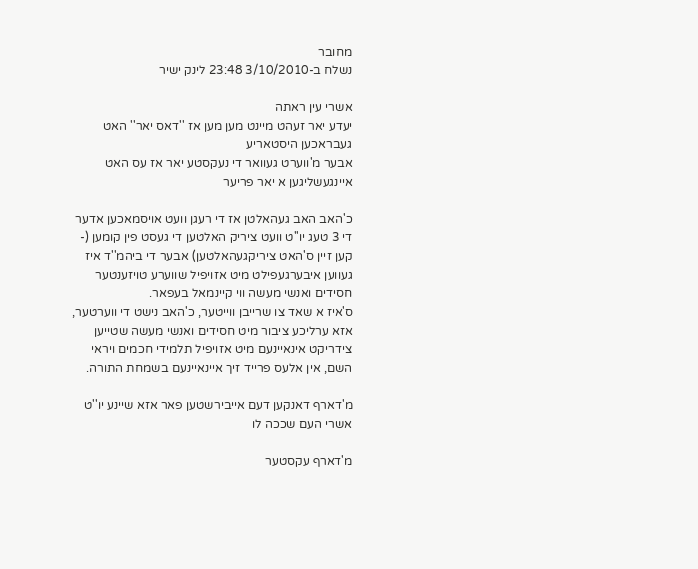מחובר
נשלח ב-3/10/2010 23:48 לינק ישיר

אשרי עין ראתה
יעדע יאר זעהט מיינט מען מען אז ''דאס יאר'' האט געבראכען היסטאריע
אבער מ'ווערט געוואר די נעקסטע יאר אז עס האט איינגעשליגען א יאר פריער

כ'האב האב געהאלטן אז די רעגן וועט אויסמאכען אדער די 3 טעג יו''ט וועט ציריק האלטען די געסט פין קומען (- קען זיין ס'האט ציריקגעהאלטען) אבער די ביהמ''ד איז געווען איבערגעפילט מיט אזויפיל שווערע טויזענטער חסידים ואנשי מעשה ווי קיינמאל בעפאר.
ס'איז א שאד צו שרייבן ווייטער, כ'האב נישט די ווערטער, אזא ערליכע ציבור מיט חסידים ואנשי מעשה שטייען צידריקט אינאיינעם מיט אזויפיל תלמידי חכמים ויראי השם, אין אלעס פרייד זיך איינאיינעם בשמחת התורה.

מ'דארף דאנקען דעם אייבירשטען פאר אזא שיינע יו''ט
אשרי העם שככה לו

מ'דארף עקסטער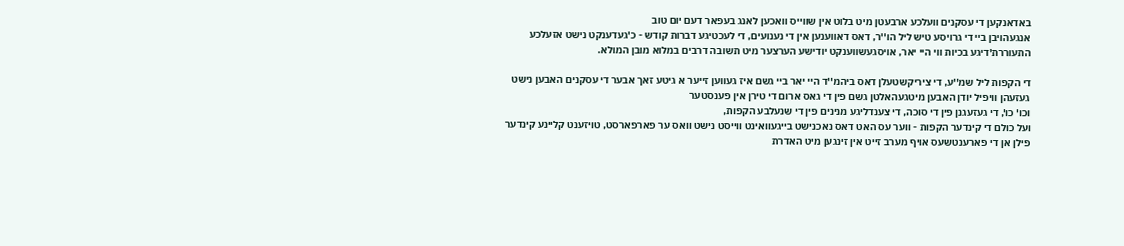באדאנקען די עסקנים וועלכע ארבעטן מיט בלוט אין שווייס וואכען לאנג בעפאר דעם יום טוב
אנגעהויבן ביי די גרויסע טיש ליל הו''ר, דאס דאווענען אין די נענועים, די לעכטיגע דברות קודש - כ'געדענקט נישט אזעלכע התעוררת'דיגע בכיות ווי היי יאר, אויסגעשווענקט יודישע הערצער מיט תשובה דרבים במלוא מובן המולא.

די הקפות ליל שמ''ע, די ציריקשטעלן דאס ביהמ''ד היי יאר ביי גשם איז געווען זייער א גיטע זאך אבער די עסקנים האבען נישט געזעהן וויפיל יודן האבען מיטגעהאלטן גשם פין די גאס ארום די טירן אין פענסטער
וכו' כו', די געזעגנן פין די סוכה, די צענדליגע מנינים פין די שנעלבע הקפות,
ועל כולם די קינדער הקפות - ווער עס האט דאס נאכנישט בייגעוואינט ווייסט נישט וואס ער פארפארסט, טויזענט קליינע קינדער פילן אן די פארענטשעס אויף מערב זייט אין זינגען מיט האדרת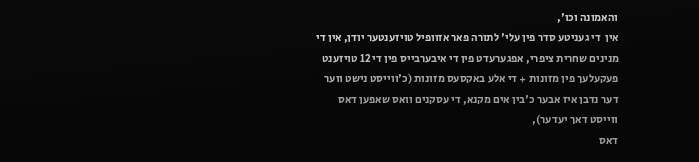והאמונה וכו',
אין  די געניטע סדר פין עלי' לתורה פאר אזוופיל טויזענטער יודן, אין די מנינים שחרית ציפרי, אפגערעדט פין די איבערבייס פין די 12 טויזענט פעקעלעך פין מזונות + די אלע באקסעס מזונות (כ'ווייסט נישט ווער דער נדבן איז אבער כ'בין אים מקנא, די עסקנים וואס שאפען דאס ווייסט דאך יעדער),
דאס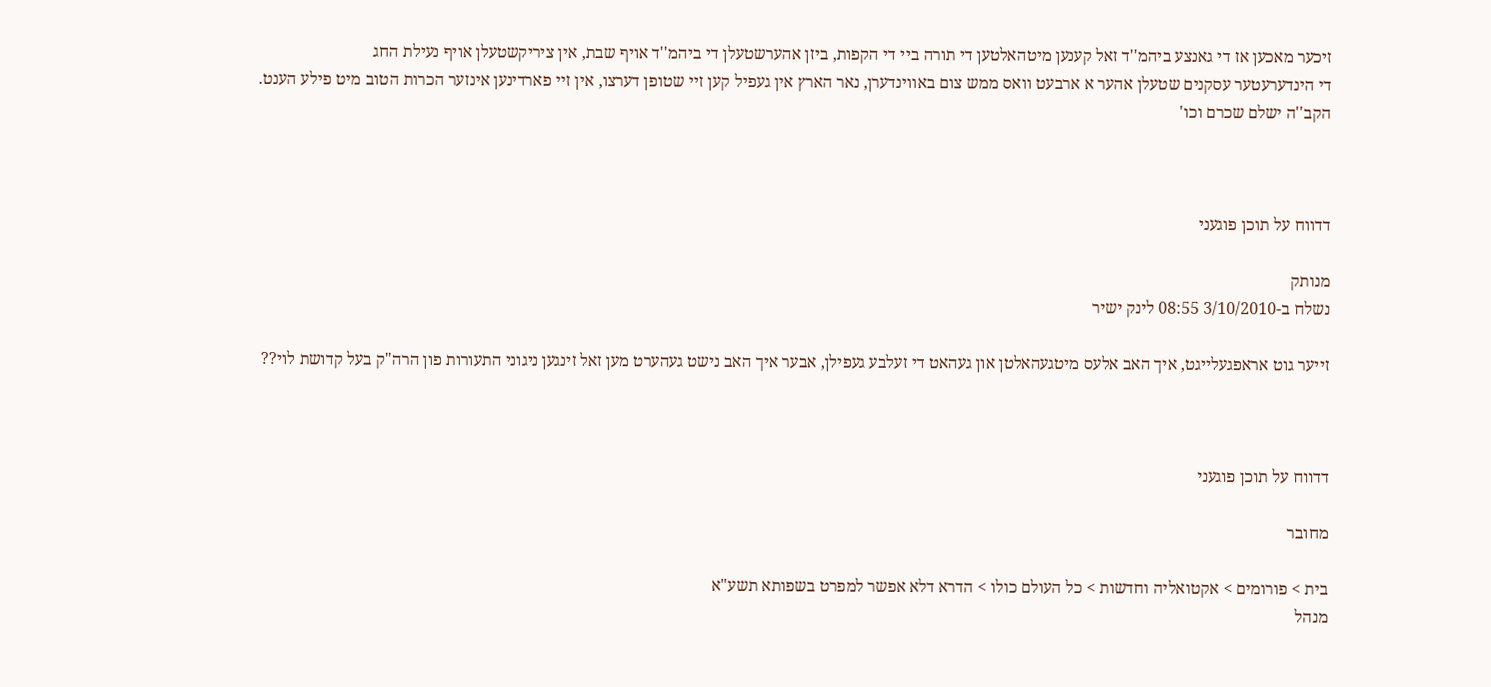זיכער מאכען אז די גאנצע ביהמ''ד זאל קענען מיטהאלטען די תורה ביי די הקפות, ביזן אהערשטעלן די ביהמ''ד אויף שבת, אין ציריקשטעלן אויף נעילת החג
די הינדערעטער עסקנים שטעלן אהער א ארבעט וואס ממש צום באווינדערן, נאר הארץ אין געפיל קען זיי שטופן דערצו, אין זיי פארדינען אינזער הכרות הטוב מיט פילע הענט.
הקב''ה ישלם שכרם וכו'



דדווח על תוכן פוגעני

מנותק
נשלח ב-3/10/2010 08:55 לינק ישיר

זייער גוט אראפגעלייגט, איך האב אלעס מיטגעהאלטן און געהאט די זעלבע געפילן, אבער איך האב נישט געהערט מען זאל זינגען ניגוני התעורות פון הרה"ק בעל קדושת לוי??



דדווח על תוכן פוגעני

מחובר

בית > פורומים > אקטואליה וחדשות > כל העולם כולו > הדרא דלא אפשר למפרט בשפותא תשע"א
מנהל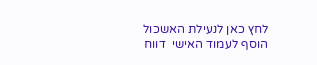לחץ כאן לנעילת האשכול
הוסף לעמוד האישי  דווח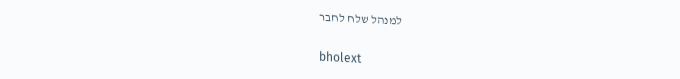למנהל שלח לחבר

bholext